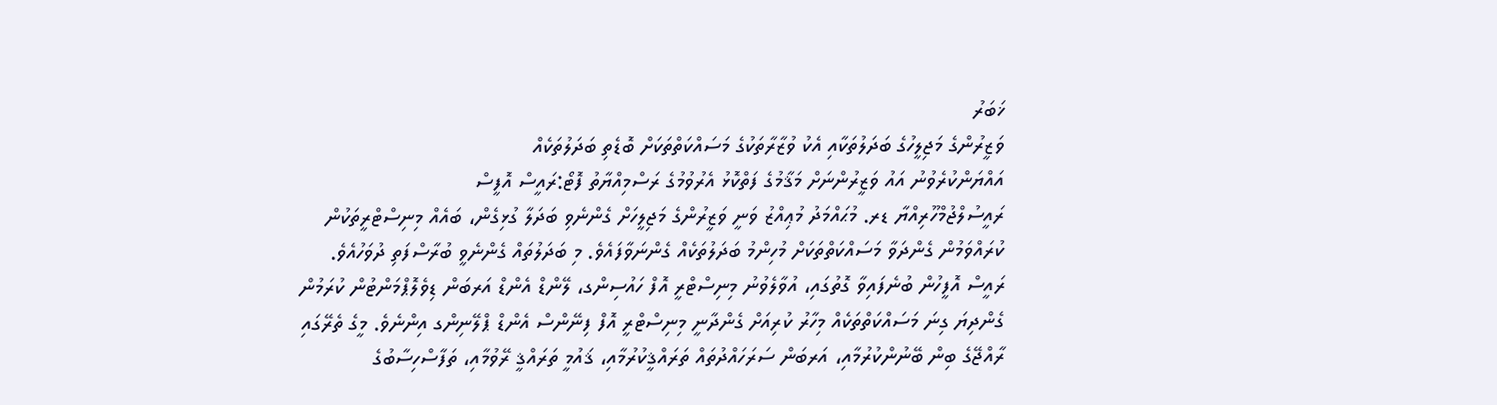ޚަބަރު
ވަޒީރުންގެ މަޖިލީހުގެ ބަދަލުތަކާއި އެކު ވުޒާރާތަކުގެ މަސައްކަތްތަކަށް ބޮޑެތި ބަދަލުތަކެއް
އައްޔަންކުރެވުނު އައު ވަޒީރުންނަށް މަޤާމުގެ ފަތްކޮޅު އެރުވުމުގެ ރަސްމިއްޔާތު ފޮޓޯ:ރައީސް އޮފީސް
ރައީސުލްޖުމްހޫރިއްޔާ ޑރ. މުޙައްމަދު މުޢިއްޒު ވަނީ ވަޒީރުންގެ މަޖިލީހަށް ގެންނެވި ބަދަލާ ގުޅިގެން، ބައެއް މިނިސްޓްރީތަކުން ކުރައްވަމުން ގެންދަވާ މަސައްކަތްތަކަށް މުހިންމު ބަދަލުތަކެއް ގެންނަވާފައެވެ. މި ބަދަލުތައް ގެންނެވީ ބުރާސްފަތި ދުވަހުއެވެ.
ރައީސް އޮފީހުން ބުނެފައިވާ ގޮތުގައި، އުވާލެވުނު މިނިސްޓްރީ އޮފް ހައުސިންގ، ލޭންޑް އެންޑް އަރބަން ޑިވެލޮޕްމަންޓުން ކުރަމުން ގެންދިޔަ ގިނަ މަސައްކަތްތަކެއް މިހާރު ކުރިއަށް ގެންދާނީ މިނިސްޓްރީ އޮފް ފިނޭންސް އެންޑް ޕްލޭނިންގ އިންނެވެ. މީގެ ތެރޭގައި ރާއްޖޭގެ ބިން ބޭނުންކުރުމާއި، އަރބަން ސަރަހައްދުތައް ތަރައްޤީކުރުމާއި، ޤައުމީ ތަރައްޤީ ރޭވުމާއި، ތަފާސްހިސާބުގެ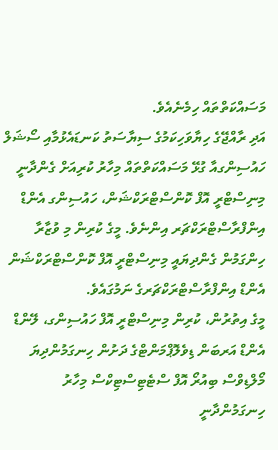މަސައްކަތްތައް ހިމެނެއެވެ.
އަދި ރާއްޖޭގެ ހިޔާވަހިކަމުގެ ސިޔާސަތު ކަނޑައެޅުމާއި ސޯޝަލް ހައުސިންގއާ ގުޅޭ މަސައްކަތްތައް މިހާރު ކުރިއަށް ގެންދާނީ މިނިސްޓްރީ އޮފް ކޮންސްޓްރަކްޝަން، ހައުސިންގ އެންޑް އިންފްރާސްޓްރަކްޗަރ އިންނެވެ. މީގެ ކުރިން މި ވުޒާރާ ހިންގަމުން ގެންދިޔައީ މިނިސްޓްރީ އޮފް ކޮންސްޓްރަކްޝަން އެންޑް އިންފްރާސްޓްރަކްޗަރގެ ނަމުގައެވެ.
މީގެ އިތުރުން، ކުރިން މިނިސްޓްރީ އޮފް ހައުސިންގ، ލޭންޑް އެންޑް އަރބަން ޑިވެލޮޕްމަންޓްގެ ދަށުން ހިނގަމުންދިޔަ މޯލްޑިވްސް ބިއުރޯ އޮފް ސްޓެޓިސްޓިކްސް މިހާރު ހިނގަމުންދާނީ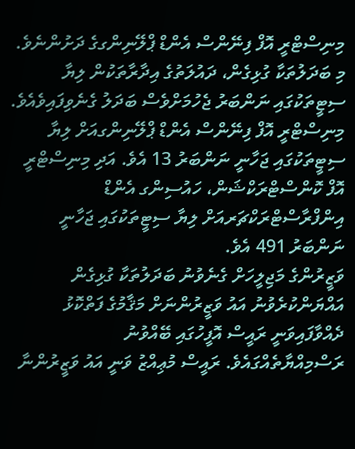މިނިސްޓްރީ އޮފް ފިނޭންސް އެންޑް ޕްލޭނިންގގެ ދަށުންނެވެ.
މި ބަދަލުތަކާ ގުޅިގެން، ދައުލަތުގެ އިދާރާތަކުން ލިޔާ ސިޓީތަކުގައި ނަންބަރު ޖެހުމަށްވެސް ބަދަލު ގެނެވިފައިވެއެވެ. މިނިސްޓްރީ އޮފް ފިނޭންސް އެންޑް ޕްލޭނިންގއަށް ލިޔާ ސިޓީތަކުގައި ޖަހާނީ ނަންބަރު 13 އެވެ. އަދި މިނިސްޓްރީ އޮފް ކޮންސްޓްރަކްޝަން، ހައުސިންގ އެންޑް އިންފްރާސްޓްރަކްޗަރއަށް ލިޔާ ސިޓީތަކުގައި ޖަހާނީ ނަންބަރު 491 އެވެ.
ވަޒީރުންގެ މަޖިލީހަށް ގެނެވުނު ބަދަލުތަކާ ގުޅިގެން އައްޔަންކުރެވުނު އައު ވަޒީރުންނަށް މަޤާމުގެ ފަތްކޮޅު ދެއްވާފައިވަނީ ރައީސް އޮފީހުގައި ބޭއްވުނު ރަސްމިއްޔާތެއްގައެވެ. ރައީސް މުޢިއްޒު ވަނީ އައު ވަޒީރުންނާ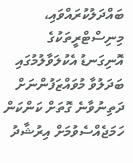ބައްދަލުކުރައްވައި، މިނިސްޓްރީތަކުގެ އޮނިގަނޑު އެކުލަވާލުމުގައި ބަދަލުވާ މުވައްޒަފުންނަށް ދަތިނުވާނެ ގޮތަށް ކަންކަން ހަމަޖެއްސެވުމަށް އިރުޝާދު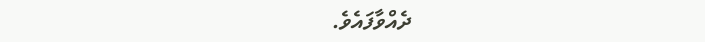ދެއްވާފައެވެ.